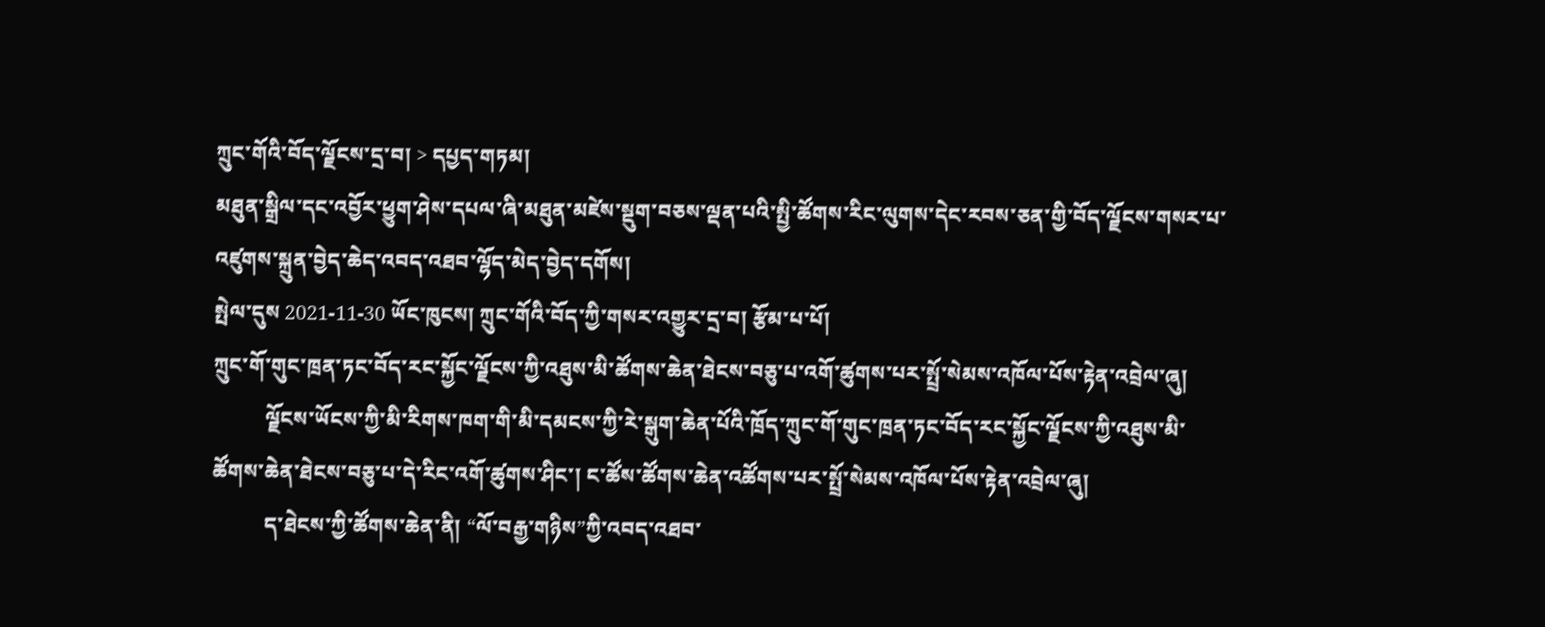ཀྲུང་གོའི་བོད་ལྗོངས་དྲ་བ། > དཔྱད་གཏམ།
མཐུན་སྒྲིལ་དང་འབྱོར་ཕྱུག་ཤེས་དཔལ་ཞི་མཐུན་མཛེས་སྡུག་བཅས་ལྡན་པའི་སྤྱི་ཚོགས་རིང་ལུགས་དེང་རབས་ཅན་གྱི་བོད་ལྗོངས་གསར་པ་འཛུགས་སྐྲུན་བྱེད་ཆེད་འབད་འཐབ་ལྷོད་མེད་བྱེད་དགོས།
སྤེལ་དུས 2021-11-30 ཡོང་ཁུངས། ཀྲུང་གོའི་བོད་ཀྱི་གསར་འགྱུར་དྲ་བ། རྩོམ་པ་པོ།
ཀྲུང་གོ་གུང་ཁྲན་ཏང་བོད་རང་སྐྱོང་ལྗོངས་ཀྱི་འཐུས་མི་ཚོགས་ཆེན་ཐེངས་བཅུ་པ་འགོ་ཚུགས་པར་སྤྲོ་སེམས་འཁོལ་པོས་རྟེན་འབྲེལ་ཞུ།
          ལྗོངས་ཡོངས་ཀྱི་མི་རིགས་ཁག་གི་མི་དམངས་ཀྱི་རེ་སྒུག་ཆེན་པོའི་ཁྲོད་ཀྲུང་གོ་གུང་ཁྲན་ཏང་བོད་རང་སྐྱོང་ལྗོངས་ཀྱི་འཐུས་མི་ཚོགས་ཆེན་ཐེངས་བཅུ་པ་དེ་རིང་འགོ་ཚུགས་ཤིང་། ང་ཚོས་ཚོགས་ཆེན་འཚོགས་པར་སྤྲོ་སེམས་འཁོལ་པོས་རྟེན་འབྲེལ་ཞུ།
          ད་ཐེངས་ཀྱི་ཚོགས་ཆེན་ནི། “ལོ་བརྒྱ་གཉིས”ཀྱི་འབད་འཐབ་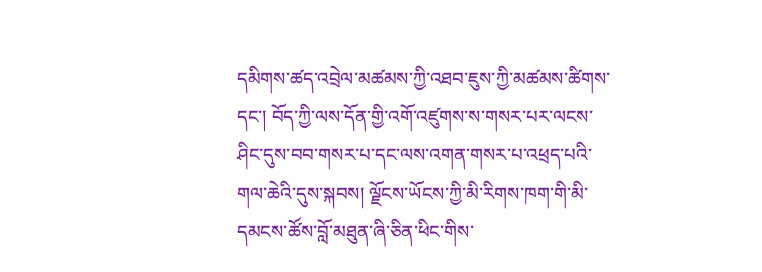དམིགས་ཚད་འབྲེལ་མཚམས་ཀྱི་འཐབ་ཇུས་ཀྱི་མཚམས་ཚིགས་དང་། བོད་ཀྱི་ལས་དོན་གྱི་འགོ་འཛུགས་ས་གསར་པར་ལངས་ཤིང་དུས་བབ་གསར་པ་དང་ལས་འགན་གསར་པ་འཕྲད་པའི་གལ་ཆེའི་དུས་སྐབས། ལྗོངས་ཡོངས་ཀྱི་མི་རིགས་ཁག་གི་མི་དམངས་ཚོས་བློ་མཐུན་ཞི་ཅིན་ཕིང་གིས་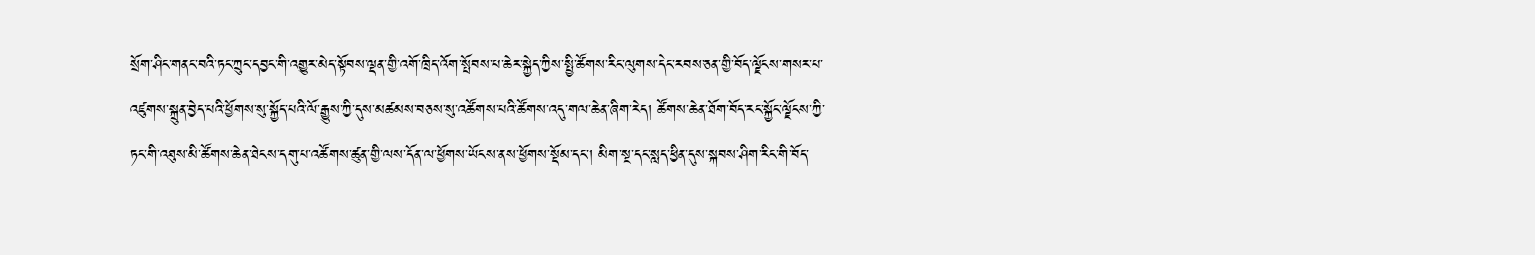སྲོག་ཤིང་གནང་བའི་ཏང་ཀྲུང་དབྱང་གི་འགྱུར་མེད་སྟོབས་ལྡན་གྱི་འགོ་ཁྲིད་འོག་སྤོབས་པ་ཆེར་སྐྱེད་ཀྱིས་སྤྱི་ཚོགས་རིང་ལུགས་དེང་རབས་ཅན་གྱི་བོད་ལྗོངས་གསར་པ་འཛུགས་སྐྲུན་བྱེད་པའི་ཕྱོགས་སུ་སྐྱོད་པའི་ལོ་རྒྱུས་ཀྱི་དུས་མཚམས་བཅས་སུ་འཚོགས་པའི་ཚོགས་འདུ་གལ་ཆེན་ཞིག་རེད། ཚོགས་ཆེན་ཐོག་བོད་རང་སྐྱོང་ལྗོངས་ཀྱི་ཏང་གི་འཐུས་མི་ཚོགས་ཆེན་ཐེངས་དགུ་པ་འཚོགས་ཚུན་གྱི་ལས་དོན་ལ་ཕྱོགས་ཡོངས་ནས་ཕྱོགས་སྡོམ་དང་། མིག་སྔ་དང་སླད་ཕྱིན་དུས་སྐབས་ཤིག་རིང་གི་བོད་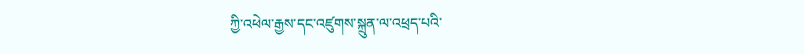ཀྱི་འཕེལ་རྒྱས་དང་འཛུགས་སྐྲུན་ལ་འཕྲད་པའི་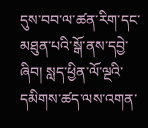དུས་བབ་ལ་ཚན་རིག་དང་མཐུན་པའི་སྒོ་ནས་དབྱེ་ཞིབ། སླད་ཕྱིན་ལོ་ལྔའི་དམིགས་ཚད་ལས་འགན་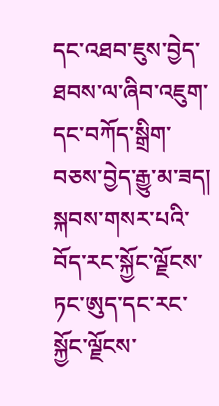དང་འཐབ་ཇུས་བྱེད་ཐབས་ལ་ཞིབ་འཇུག་དང་བཀོད་སྒྲིག་བཅས་བྱེད་རྒྱུ་མ་ཟད། སྐབས་གསར་པའི་བོད་རང་སྐྱོང་ལྗོངས་ཏང་ཨུད་དང་རང་སྐྱོང་ལྗོངས་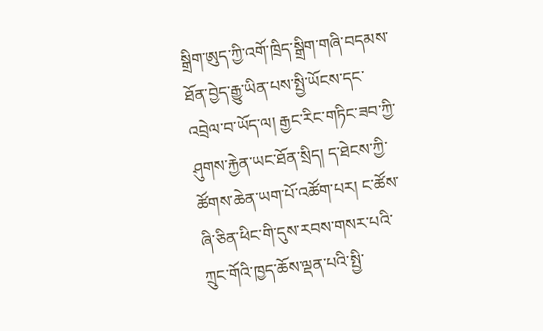སྒྲིག་ཨུད་ཀྱི་འགོ་ཁྲིད་སྒྲིག་གཞི་བདམས་ཐོན་བྱེད་རྒྱུ་ཡིན་པས་སྤྱི་ཡོངས་དང་འབྲེལ་བ་ཡོད་ལ། རྒྱང་རིང་གཏིང་ཟབ་ཀྱི་ཤུགས་རྐྱེན་ཡང་ཐོན་སྲིད། ད་ཐེངས་ཀྱི་ཚོགས་ཆེན་ཡག་པོ་འཚོག་པར། ང་ཚོས་ཞི་ཅིན་ཕིང་གི་དུས་རབས་གསར་པའི་ཀྲུང་གོའི་ཁྱད་ཆོས་ལྡན་པའི་སྤྱི་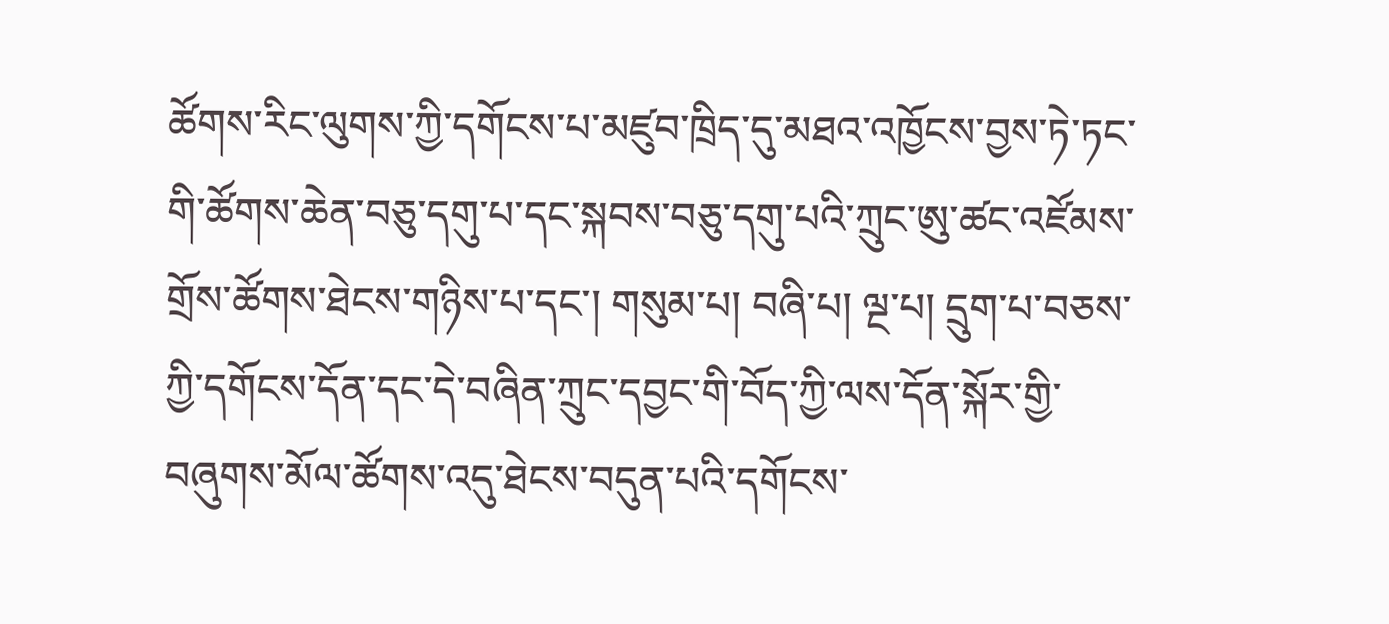ཚོགས་རིང་ལུགས་ཀྱི་དགོངས་པ་མཛུབ་ཁྲིད་དུ་མཐའ་འཁྱོངས་བྱས་ཏེ་ཏང་གི་ཚོགས་ཆེན་བཅུ་དགུ་པ་དང་སྐབས་བཅུ་དགུ་པའི་ཀྲུང་ཨུ་ཚང་འཛོམས་གྲོས་ཚོགས་ཐེངས་གཉིས་པ་དང་། གསུམ་པ། བཞི་པ། ལྔ་པ། དྲུག་པ་བཅས་ཀྱི་དགོངས་དོན་དང་དེ་བཞིན་ཀྲུང་དབྱང་གི་བོད་ཀྱི་ལས་དོན་སྐོར་གྱི་བཞུགས་མོལ་ཚོགས་འདུ་ཐེངས་བདུན་པའི་དགོངས་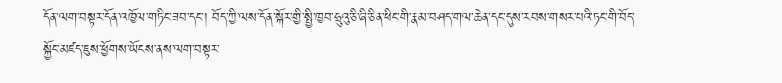དོན་ལག་བསྟར་དོན་འཁྱོལ་གཏིང་ཟབ་དང་། བོད་ཀྱི་ལས་དོན་སྐོར་གྱི་སྤྱི་ཁྱབ་ཧྲུའུ་ཅི་ཞི་ཅིན་ཕིང་གི་རྣམ་བཤད་གལ་ཆེན་དང་དུས་རབས་གསར་པའི་ཏང་གི་བོད་སྐྱོང་མཛད་ཇུས་ཕྱོགས་ཡོངས་ནས་ལག་བསྟར་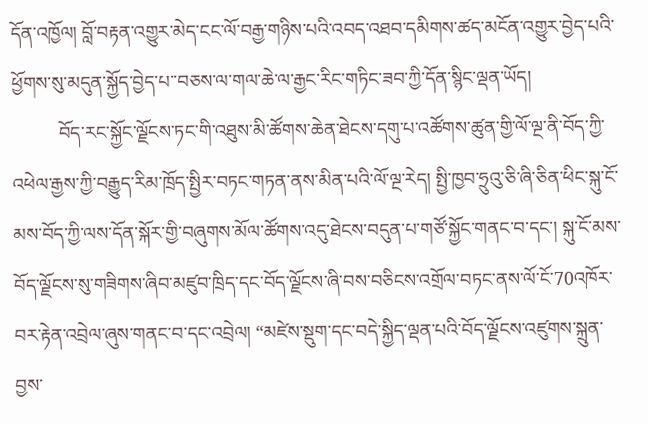དོན་འཁྱོལ། བློ་བརྟན་འགྱུར་མེད་ངང་ལོ་བརྒྱ་གཉིས་པའི་འབད་འཐབ་དམིགས་ཚད་མངོན་འགྱུར་བྱེད་པའི་ཕྱོགས་སུ་མདུན་སྐྱོད་བྱེད་པ་་བཅས་ལ་གལ་ཆེ་ལ་རྒྱང་རིང་གཏིང་ཟབ་ཀྱི་དོན་སྙིང་ལྡན་ཡོད།
          བོད་རང་སྐྱོང་ལྗོངས་ཏང་གི་འཐུས་མི་ཚོགས་ཆེན་ཐེངས་དགུ་པ་འཚོགས་ཚུན་གྱི་ལོ་ལྔ་ནི་བོད་ཀྱི་འཕེལ་རྒྱས་ཀྱི་བརྒྱུད་རིམ་ཁྲོད་སྤྱིར་བཏང་གཏན་ནས་མིན་པའི་ལོ་ལྔ་རེད། སྤྱི་ཁྱབ་ཧྲུའུ་ཅི་ཞི་ཅིན་ཕིང་སྐུ་ངོ་མས་བོད་ཀྱི་ལས་དོན་སྐོར་གྱི་བཞུགས་མོལ་ཚོགས་འདུ་ཐེངས་བདུན་པ་གཙོ་སྐྱོང་གནང་བ་དང་། སྐུ་ངོ་མས་བོད་ལྗོངས་སུ་གཟིགས་ཞིབ་མཛུབ་ཁྲིད་དང་བོད་ལྗོངས་ཞི་བས་བཅིངས་འགྲོལ་བཏང་ནས་ལོ་ངོ་70འཁོར་བར་རྟེན་འབྲེལ་ཞུས་གནང་བ་དང་འབྲེལ། “མཛེས་སྡུག་དང་བདེ་སྐྱིད་ལྡན་པའི་བོད་ལྗོངས་འཛུགས་སྐྲུན་བྱས་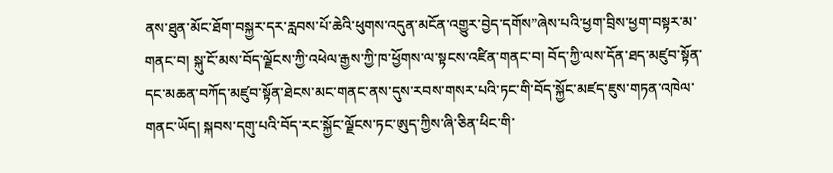ནས་ཐུན་མོང་ཐོག་བསྐྱར་དར་རླབས་པོ་ཆེའི་ཕུགས་འདུན་མངོན་འགྱུར་བྱེད་དགོས”ཞེས་པའི་ཕྱག་བྲིས་ཕྱག་བསྟར་མ་གནང་བ། སྐུ་ངོ་མས་བོད་ལྗོངས་ཀྱི་འཕེལ་རྒྱས་ཀྱི་ཁ་ཕྱོགས་ལ་སྟངས་འཛིན་གནང་བ། བོད་ཀྱི་ལས་དོན་ཐད་མཛུབ་སྟོན་དང་མཆན་བཀོད་མཛུབ་སྟོན་ཐེངས་མང་གནང་ནས་དུས་རབས་གསར་པའི་ཏང་གི་བོད་སྐྱོང་མཛད་ཇུས་གཏན་འཁེལ་གནང་ཡོད། སྐབས་དགུ་པའི་བོད་རང་སྐྱོང་ལྗོངས་ཏང་ཨུད་ཀྱིས་ཞི་ཅིན་ཕིང་གི་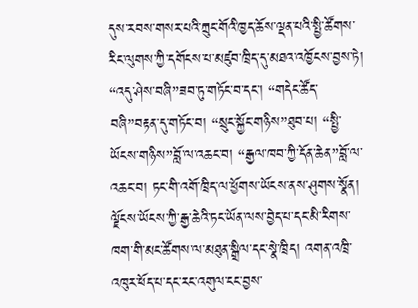དུས་རབས་གསར་པའི་ཀྲུང་གོའི་ཁྱད་ཆོས་ལྡན་པའི་སྤྱི་ཚོགས་རིང་ལུགས་ཀྱི་དགོངས་པ་མཛུབ་ཁྲིད་དུ་མཐའ་འཁྱོངས་བྱས་ཏེ། “འདུ་ཤེས་བཞི”ཟབ་ཏུ་གཏོང་བ་དང་། “གདེང་ཚོད་བཞི”བརྟན་དུ་གཏོང་བ། “སྲུང་སྐྱོང་གཉིས”ཐུབ་པ། “སྤྱི་ཡོངས་གཉིས”བློ་ལ་འཆང་བ། “རྒྱལ་ཁབ་ཀྱི་དོན་ཆེན”བློ་ལ་འཆང་བ། ཏང་གི་འགོ་ཁྲིད་ལ་ཕྱོགས་ཡོངས་ནས་ཤུགས་སྣོན། ལྗོངས་ཡོངས་ཀྱི་རྒྱ་ཆེའི་ཏང་ཡོན་ལས་བྱེད་པ་དང་མི་རིགས་ཁག་གི་མང་ཚོགས་ལ་མཐུན་སྒྲིལ་དང་སྣེ་ཁྲིད། འགན་འཁྲི་འཁུར་ཕོད་པ་དང་རང་འགུལ་ངང་བྱས་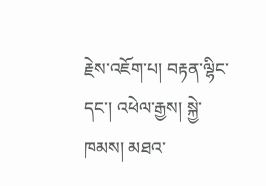རྗེས་འཇོག་པ། བརྟན་ལྷིང་དང་། འཕེལ་རྒྱས། སྐྱེ་ཁམས། མཐའ་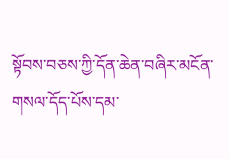སྟོབས་བཅས་ཀྱི་དོན་ཆེན་བཞིར་མངོན་གསལ་དོད་པོས་དམ་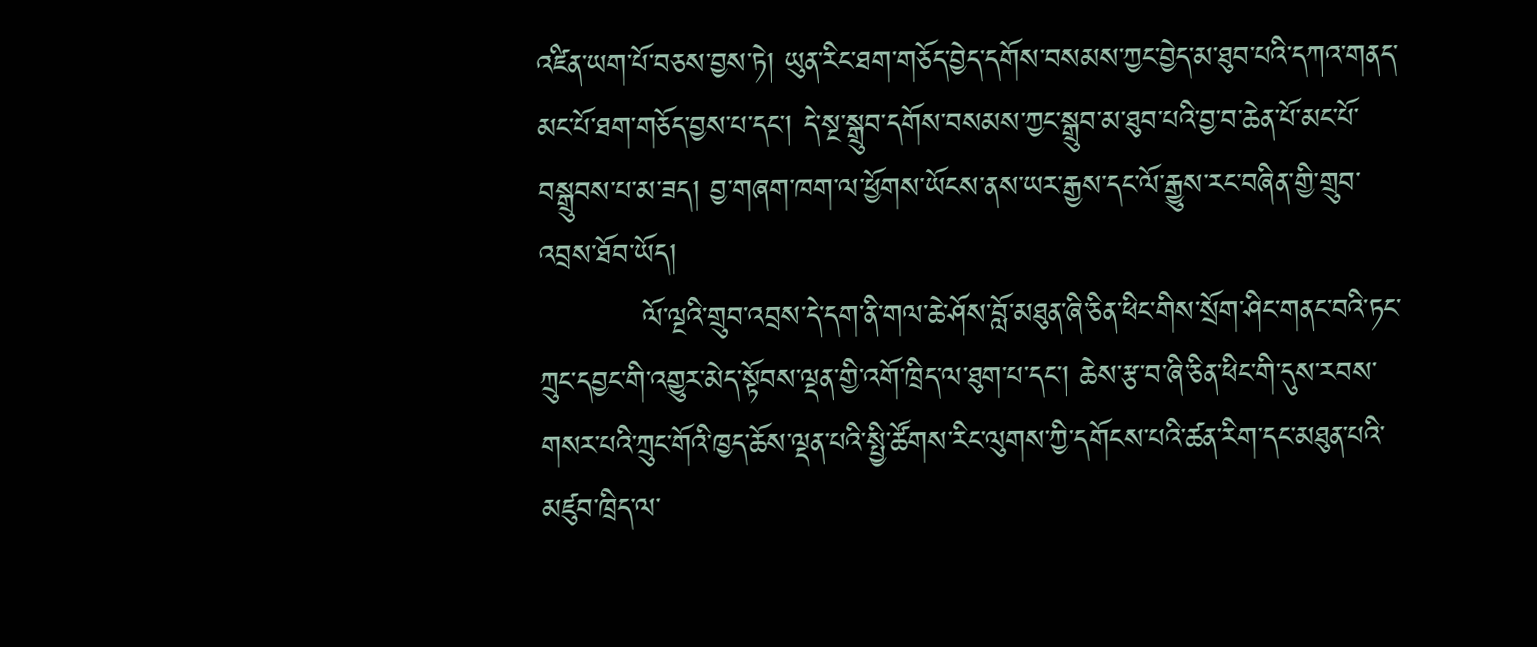འཛིན་ཡག་པོ་བཅས་བྱས་ཏེ། ཡུན་རིང་ཐག་གཅོད་བྱེད་དགོས་བསམས་ཀྱང་བྱེད་མ་ཐུབ་པའི་དཀའ་གནད་མང་པོ་ཐག་གཅོད་བྱས་པ་དང་། དེ་སྔ་སྒྲུབ་དགོས་བསམས་ཀྱང་སྒྲུབ་མ་ཐུབ་པའི་བྱ་བ་ཆེན་པོ་མང་པོ་བསྒྲུབས་པ་མ་ཟད། བྱ་གཞག་ཁག་ལ་ཕྱོགས་ཡོངས་ནས་ཡར་རྒྱས་དང་ལོ་རྒྱུས་རང་བཞིན་གྱི་གྲུབ་འབྲས་ཐོབ་ཡོད།
          ལོ་ལྔའི་གྲུབ་འབྲས་དེ་དག་ནི་གལ་ཆེ་ཤོས་བློ་མཐུན་ཞི་ཅིན་ཕིང་གིས་སྲོག་ཤིང་གནང་བའི་ཏང་ཀྲུང་དབྱང་གི་འགྱུར་མེད་སྟོབས་ལྡན་གྱི་འགོ་ཁྲིད་ལ་ཐུག་པ་དང་། ཆེས་རྩ་བ་ཞི་ཅིན་ཕིང་གི་དུས་རབས་གསར་པའི་ཀྲུང་གོའི་ཁྱད་ཆོས་ལྡན་པའི་སྤྱི་ཚོགས་རིང་ལུགས་ཀྱི་དགོངས་པའི་ཚན་རིག་དང་མཐུན་པའི་མཛུབ་ཁྲིད་ལ་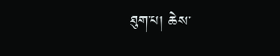ཐུག་པ། ཆེས་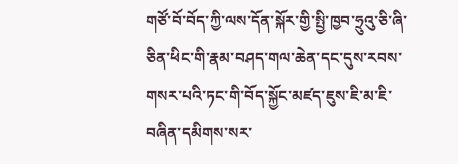གཙོ་བོ་བོད་ཀྱི་ལས་དོན་སྐོར་གྱི་སྤྱི་ཁྱབ་ཧྲུའུ་ཅི་ཞི་ཅིན་ཕིང་གི་རྣམ་བཤད་གལ་ཆེན་དང་དུས་རབས་གསར་པའི་ཏང་གི་བོད་སྐྱོང་མཛད་ཇུས་ཇི་མ་ཇི་བཞིན་དམིགས་སར་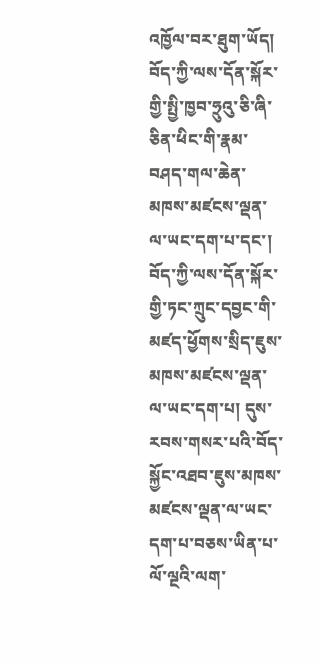འཁྱོལ་བར་ཐུག་ཡོད། བོད་ཀྱི་ལས་དོན་སྐོར་གྱི་སྤྱི་ཁྱབ་ཧྲུའུ་ཅི་ཞི་ཅིན་ཕིང་གི་རྣམ་བཤད་གལ་ཆེན་མཁས་མཛངས་ལྡན་ལ་ཡང་དག་པ་དང་། བོད་ཀྱི་ལས་དོན་སྐོར་གྱི་ཏང་ཀྲུང་དབྱང་གི་མཛད་ཕྱོགས་སྲིད་ཇུས་མཁས་མཛངས་ལྡན་ལ་ཡང་དག་པ། དུས་རབས་གསར་པའི་བོད་སྐྱོང་འཐབ་ཇུས་མཁས་མཛངས་ལྡན་ལ་ཡང་དག་པ་བཅས་ཡིན་པ་ལོ་ལྔའི་ལག་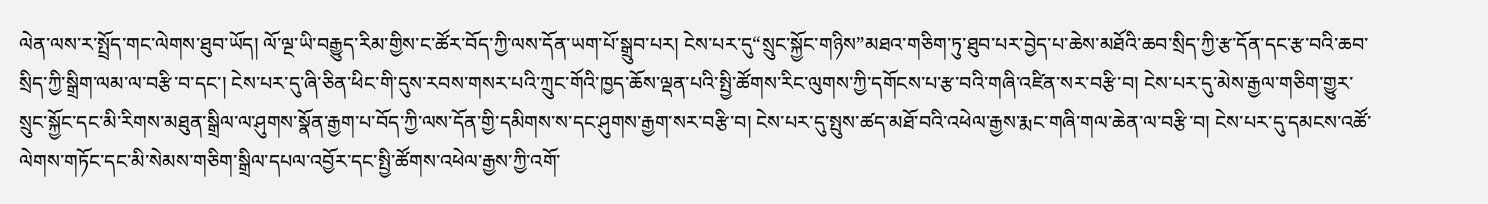ལེན་ལས་ར་སྤྲོད་གང་ལེགས་ཐུབ་ཡོད། ལོ་ལྔ་ཡི་བརྒྱུད་རིམ་གྱིས་ང་ཚོར་བོད་ཀྱི་ལས་དོན་ཡག་པོ་སྒྲུབ་པར། ངེས་པར་དུ“སྲུང་སྐྱོང་གཉིས”མཐའ་གཅིག་ཏུ་ཐུབ་པར་བྱེད་པ་ཆེས་མཐོའི་ཆབ་སྲིད་ཀྱི་རྩ་དོན་དང་རྩ་བའི་ཆབ་སྲིད་ཀྱི་སྒྲིག་ལམ་ལ་བརྩི་བ་དང་། ངེས་པར་དུ་ཞི་ཅིན་ཕིང་གི་དུས་རབས་གསར་པའི་ཀྲུང་གོའི་ཁྱད་ཆོས་ལྡན་པའི་སྤྱི་ཚོགས་རིང་ལུགས་ཀྱི་དགོངས་པ་རྩ་བའི་གཞི་འཛིན་སར་བརྩི་བ། ངེས་པར་དུ་མེས་རྒྱལ་གཅིག་གྱུར་སྲུང་སྐྱོང་དང་མི་རིགས་མཐུན་སྒྲིལ་ལ་ཤུགས་སྣོན་རྒྱག་པ་བོད་ཀྱི་ལས་དོན་གྱི་དམིགས་ས་དང་ཤུགས་རྒྱག་སར་བརྩི་བ། ངེས་པར་དུ་སྤུས་ཚད་མཐོ་བའི་འཕེལ་རྒྱས་རྨང་གཞི་གལ་ཆེན་ལ་བརྩི་བ། ངེས་པར་དུ་དམངས་འཚོ་ལེགས་གཏོང་དང་མི་སེམས་གཅིག་སྒྲིལ་དཔལ་འབྱོར་དང་སྤྱི་ཚོགས་འཕེལ་རྒྱས་ཀྱི་འགོ་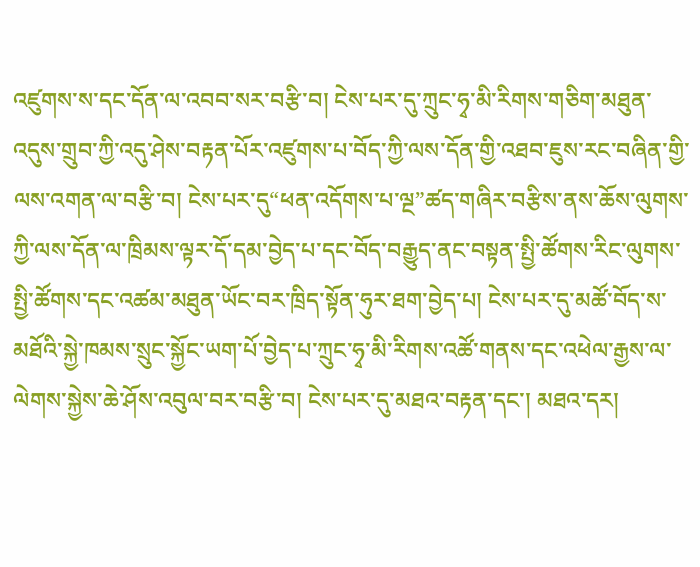འཛུགས་ས་དང་དོན་ལ་འབབ་སར་བརྩི་བ། ངེས་པར་དུ་ཀྲུང་ཧྭ་མི་རིགས་གཅིག་མཐུན་འདུས་གྲུབ་ཀྱི་འདུ་ཤེས་བརྟན་པོར་འཛུགས་པ་བོད་ཀྱི་ལས་དོན་གྱི་འཐབ་ཇུས་རང་བཞིན་གྱི་ལས་འགན་ལ་བརྩི་བ། ངེས་པར་དུ“ཕན་འདོགས་པ་ལྔ”ཚད་གཞིར་བརྩིས་ནས་ཆོས་ལུགས་ཀྱི་ལས་དོན་ལ་ཁྲིམས་ལྟར་དོ་དམ་བྱེད་པ་དང་བོད་བརྒྱུད་ནང་བསྟན་སྤྱི་ཚོགས་རིང་ལུགས་སྤྱི་ཚོགས་དང་འཚམ་མཐུན་ཡོང་བར་ཁྲིད་སྟོན་ཧུར་ཐག་བྱེད་པ། ངེས་པར་དུ་མཚོ་བོད་ས་མཐོའི་སྐྱེ་ཁམས་སྲུང་སྐྱོང་ཡག་པོ་བྱེད་པ་ཀྲུང་ཧྭ་མི་རིགས་འཚོ་གནས་དང་འཕེལ་རྒྱས་ལ་ལེགས་སྐྱེས་ཆེ་ཤོས་འབུལ་བར་བརྩི་བ། ངེས་པར་དུ་མཐའ་བརྟན་དང་། མཐའ་དར།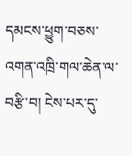དམངས་ཕྱུག་བཅས་འགན་འཁྲི་གལ་ཆེན་ལ་བརྩི་བ། ངེས་པར་དུ་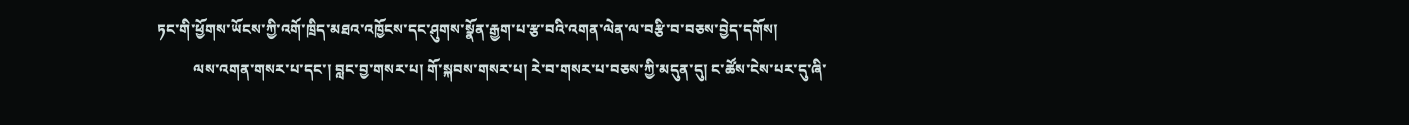ཏང་གི་ཕྱོགས་ཡོངས་ཀྱི་འགོ་ཁྲིད་མཐའ་འཁྱོངས་དང་ཤུགས་སྣོན་རྒྱག་པ་རྩ་བའི་འགན་ལེན་ལ་བརྩི་བ་བཅས་བྱེད་དགོས།
          ལས་འགན་གསར་པ་དང་། བླང་བྱ་གསར་པ། གོ་སྐབས་གསར་པ། རེ་བ་གསར་པ་བཅས་ཀྱི་མདུན་དུ། ང་ཚོས་ངེས་པར་དུ་ཞི་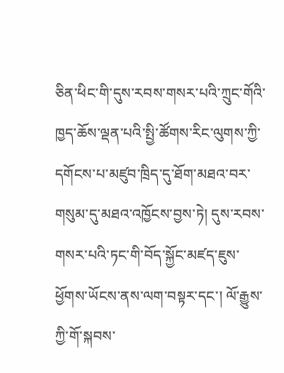ཅིན་ཕིང་གི་དུས་རབས་གསར་པའི་ཀྲུང་གོའི་ཁྱད་ཆོས་ལྡན་པའི་སྤྱི་ཚོགས་རིང་ལུགས་ཀྱི་དགོངས་པ་མཛུབ་ཁྲིད་དུ་ཐོག་མཐའ་བར་གསུམ་དུ་མཐའ་འཁྱོངས་བྱས་ཏེ། དུས་རབས་གསར་པའི་ཏང་གི་བོད་སྐྱོང་མཛད་ཇུས་ཕྱོགས་ཡོངས་ནས་ལག་བསྟར་དང་། ལོ་རྒྱུས་ཀྱི་གོ་སྐབས་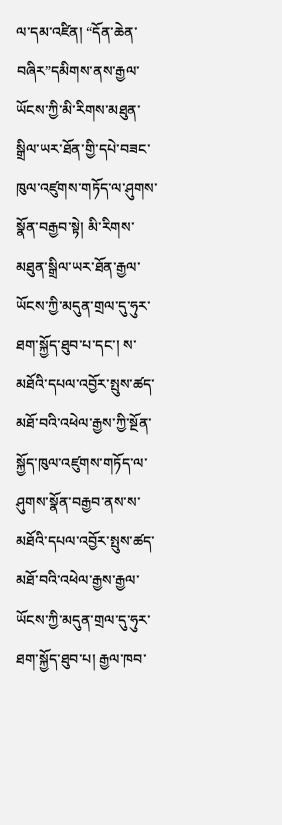ལ་དམ་འཛིན། “དོན་ཆེན་བཞིར”དམིགས་ནས་རྒྱལ་ཡོངས་ཀྱི་མི་རིགས་མཐུན་སྒྲིལ་ཡར་ཐོན་གྱི་དཔེ་བཟང་ཁུལ་འཛུགས་གཏོད་ལ་ཤུགས་སྣོན་བརྒྱབ་སྟེ། མི་རིགས་མཐུན་སྒྲིལ་ཡར་ཐོན་རྒྱལ་ཡོངས་ཀྱི་མདུན་གྲལ་དུ་ཧུར་ཐག་སྐྱོད་ཐུབ་པ་དང་། ས་མཐོའི་དཔལ་འབྱོར་སྤུས་ཚད་མཐོ་བའི་འཕེལ་རྒྱས་ཀྱི་སྔོན་སྐྱོད་ཁུལ་འཛུགས་གཏོད་ལ་ཤུགས་སྣོན་བརྒྱབ་ནས་ས་མཐོའི་དཔལ་འབྱོར་སྤུས་ཚད་མཐོ་བའི་འཕེལ་རྒྱས་རྒྱལ་ཡོངས་ཀྱི་མདུན་གྲལ་དུ་ཧུར་ཐག་སྐྱོད་ཐུབ་པ། རྒྱལ་ཁབ་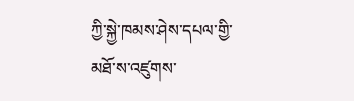ཀྱི་སྐྱེ་ཁམས་ཤེས་དཔལ་གྱི་མཐོ་ས་འཛུགས་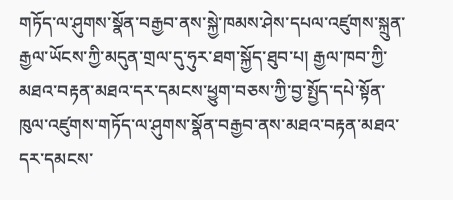གཏོད་ལ་ཤུགས་སྣོན་བརྒྱབ་ནས་སྐྱེ་ཁམས་ཤེས་དཔལ་འཛུགས་སྐྲུན་རྒྱལ་ཡོངས་ཀྱི་མདུན་གྲལ་དུ་ཧུར་ཐག་སྐྱོད་ཐུབ་པ། རྒྱལ་ཁབ་ཀྱི་མཐའ་བརྟན་མཐའ་དར་དམངས་ཕྱུག་བཅས་ཀྱི་བྱ་སྤྱོད་དཔེ་སྟོན་ཁུལ་འཛུགས་གཏོད་ལ་ཤུགས་སྣོན་བརྒྱབ་ནས་མཐའ་བརྟན་མཐའ་དར་དམངས་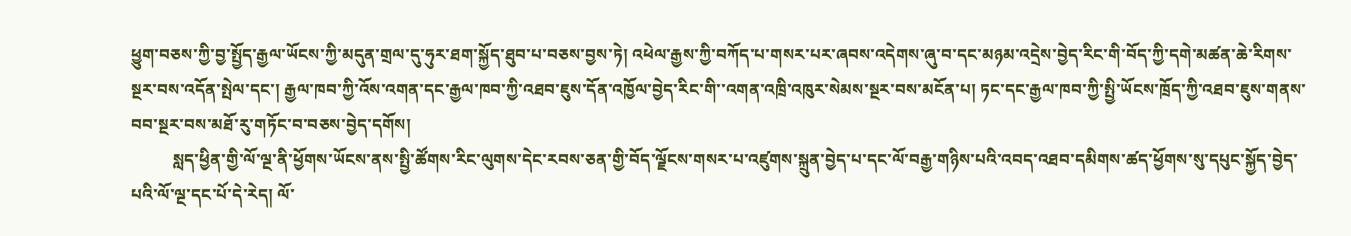ཕྱུག་བཅས་ཀྱི་བྱ་སྤྱོད་རྒྱལ་ཡོངས་ཀྱི་མདུན་གྲལ་དུ་ཧུར་ཐག་སྐྱོད་ཐུབ་པ་བཅས་བྱས་ཏེ། འཕེལ་རྒྱས་ཀྱི་བཀོད་པ་གསར་པར་ཞབས་འདེགས་ཞུ་བ་དང་མཉམ་འདྲེས་བྱེད་རིང་གི་བོད་ཀྱི་དགེ་མཚན་ཆེ་རིགས་སྔར་བས་འདོན་སྤེལ་དང་། རྒྱལ་ཁབ་ཀྱི་འོས་འགན་དང་རྒྱལ་ཁབ་ཀྱི་འཐབ་ཇུས་དོན་འཁྱོལ་བྱེད་རིང་གི་་འགན་འཁྲི་འཁུར་སེམས་སྔར་བས་མངོན་པ། ཏང་དང་རྒྱལ་ཁབ་ཀྱི་སྤྱི་ཡོངས་ཁྲོད་ཀྱི་འཐབ་ཇུས་གནས་བབ་སྔར་བས་མཐོ་རུ་གཏོང་བ་བཅས་བྱེད་དགོས།
          སླད་ཕྱིན་གྱི་ལོ་ལྔ་ནི་ཕྱོགས་ཡོངས་ནས་སྤྱི་ཚོགས་རིང་ལུགས་དེང་རབས་ཅན་གྱི་བོད་ལྗོངས་གསར་པ་འཛུགས་སྐྲུན་བྱེད་པ་དང་ལོ་བརྒྱ་གཉིས་པའི་འབད་འཐབ་དམིགས་ཚད་ཕྱོགས་སུ་དཔུང་སྐྱོད་བྱེད་པའི་ལོ་ལྔ་དང་པོ་དེ་རེད། ལོ་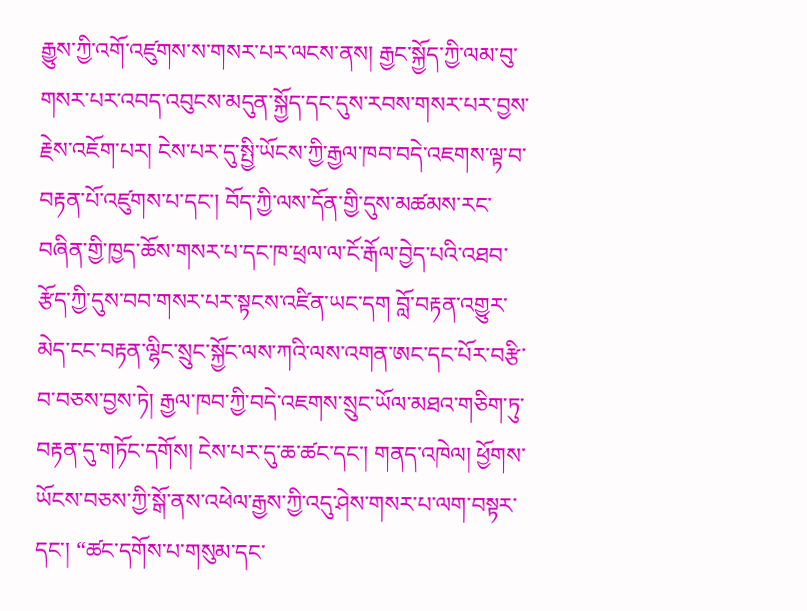རྒྱུས་ཀྱི་འགོ་འཛུགས་ས་གསར་པར་ལངས་ནས། རྒྱང་སྐྱོད་ཀྱི་ལམ་བུ་གསར་པར་འབད་འབུངས་མདུན་སྐྱོད་དང་དུས་རབས་གསར་པར་བྱས་རྗེས་འཇོག་པར། ངེས་པར་དུ་སྤྱི་ཡོངས་ཀྱི་རྒྱལ་ཁབ་བདེ་འཇགས་ལྟ་བ་བརྟན་པོ་འཛུགས་པ་དང་། བོད་ཀྱི་ལས་དོན་གྱི་དུས་མཚམས་རང་བཞིན་གྱི་ཁྱད་ཆོས་གསར་པ་དང་ཁ་ཕྲལ་ལ་ངོ་རྒོལ་བྱེད་པའི་འཐབ་རྩོད་ཀྱི་དུས་བབ་གསར་པར་སྟངས་འཛིན་ཡང་དག བློ་བརྟན་འགྱུར་མེད་ངང་བརྟན་ལྷིང་སྲུང་སྐྱོང་ལས་ཀའི་ལས་འགན་ཨང་དང་པོར་བརྩི་བ་བཅས་བྱས་ཏེ། རྒྱལ་ཁབ་ཀྱི་བདེ་འཇགས་སྲུང་ཡོལ་མཐའ་གཅིག་ཏུ་བརྟན་དུ་གཏོང་དགོས། ངེས་པར་དུ་ཆ་ཚང་དང་། གནད་འཁེལ། ཕྱོགས་ཡོངས་བཅས་ཀྱི་སྒོ་ནས་འཕེལ་རྒྱས་ཀྱི་འདུ་ཤེས་གསར་པ་ལག་བསྟར་དང་། “ཚང་དགོས་པ་གསུམ་དང་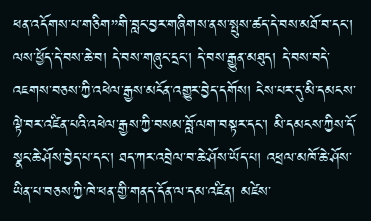ཕན་འདོགས་པ་གཅིག”གི་བླང་བྱར་གཞིགས་ནས་སྤུས་ཚད་དེ་བས་མཐོ་བ་དང་། ལས་ཕྱོད་དེ་བས་ཆེ་བ། དེ་བས་གཞུང་དྲང་། དེ་བས་རྒྱུན་མཐུད། དེ་བས་བདེ་འཇགས་བཅས་ཀྱི་འཕེལ་རྒྱས་མངོན་འགྱུར་བྱེད་དགོས། ངེས་པར་དུ་མི་དམངས་ལྟེ་བར་འཛིན་པའི་འཕེལ་རྒྱས་ཀྱི་བསམ་བློ་ལག་བསྟར་དང་། མི་དམངས་ཀྱིས་དོ་སྣང་ཆེ་ཤོས་བྱེད་པ་དང་། ཐད་ཀར་འབྲེལ་བ་ཆེ་ཤོས་ཡོད་པ། འཕྲལ་མཁོ་ཆེ་ཤོས་ཡིན་པ་བཅས་ཀྱི་ཁེ་ཕན་གྱི་གནད་དོན་ལ་དམ་འཛིན། མཛེས་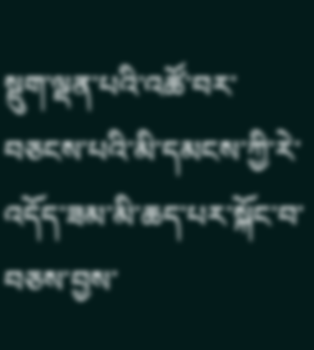སྡུག་ལྡན་པའི་འཚོ་བར་བཅངས་པའི་མི་དམངས་ཀྱི་རེ་འདོད་ཟམ་མི་ཆད་པར་སྐོང་བ་བཅས་བྱས་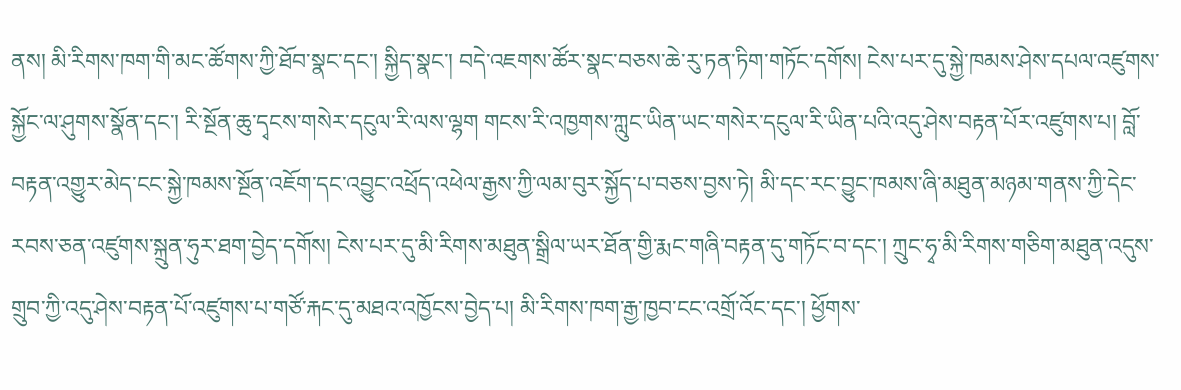ནས། མི་རིགས་ཁག་གི་མང་ཚོགས་ཀྱི་ཐོབ་སྣང་དང་། སྐྱིད་སྣང་། བདེ་འཇགས་ཚོར་སྣང་བཅས་ཆེ་རུ་ཏན་ཏིག་གཏོང་དགོས། ངེས་པར་དུ་སྐྱེ་ཁམས་ཤེས་དཔལ་འཛུགས་སྐྱོང་ལ་ཤུགས་སྣོན་དང་། རི་སྔོན་ཆུ་དྭངས་གསེར་དངུལ་རི་ལས་ལྷག གངས་རི་འཁྱགས་ཀླུང་ཡིན་ཡང་གསེར་དངུལ་རི་ཡིན་པའི་འདུ་ཤེས་བརྟན་པོར་འཛུགས་པ། བློ་བརྟན་འགྱུར་མེད་ངང་སྐྱེ་ཁམས་སྔོན་འཇོག་དང་འབྱུང་འཕྲོད་འཕེལ་རྒྱས་ཀྱི་ལམ་བུར་སྐྱོད་པ་བཅས་བྱས་ཏེ། མི་དང་རང་བྱུང་ཁམས་ཞི་མཐུན་མཉམ་གནས་ཀྱི་དེང་རབས་ཅན་འཛུགས་སྐྲུན་ཧུར་ཐག་བྱེད་དགོས། ངེས་པར་དུ་མི་རིགས་མཐུན་སྒྲིལ་ཡར་ཐོན་གྱི་རྨང་གཞི་བརྟན་དུ་གཏོང་བ་དང་། ཀྲུང་ཧྭ་མི་རིགས་གཅིག་མཐུན་འདུས་གྲུབ་ཀྱི་འདུ་ཤེས་བརྟན་པོ་འཛུགས་པ་གཙོ་རྐང་དུ་མཐའ་འཁྱོངས་བྱེད་པ། མི་རིགས་ཁག་རྒྱ་ཁྱབ་ངང་འགྲོ་འོང་དང་། ཕྱོགས་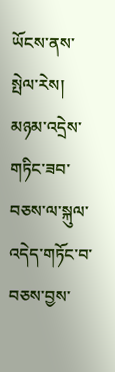ཡོངས་ནས་སྤེལ་རེས། མཉམ་འདྲེས་གཏིང་ཟབ་བཅས་ལ་སྐུལ་འདེད་གཏོང་བ་བཅས་བྱས་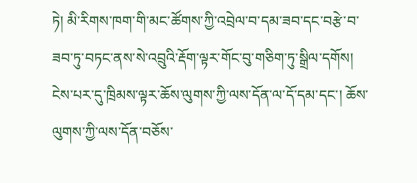ཏེ། མི་རིགས་ཁག་གི་མང་ཚོགས་ཀྱི་འབྲེལ་བ་དམ་ཟབ་དང་བརྩེ་བ་ཟབ་ཏུ་བཏང་ནས་སེ་འབྲུའི་རྡོག་ལྟར་གོང་བུ་གཅིག་ཏུ་སྒྲིལ་དགོས། ངེས་པར་དུ་ཁྲིམས་ལྟར་ཆོས་ལུགས་ཀྱི་ལས་དོན་ལ་དོ་དམ་དང་། ཆོས་ལུགས་ཀྱི་ལས་དོན་བཅོས་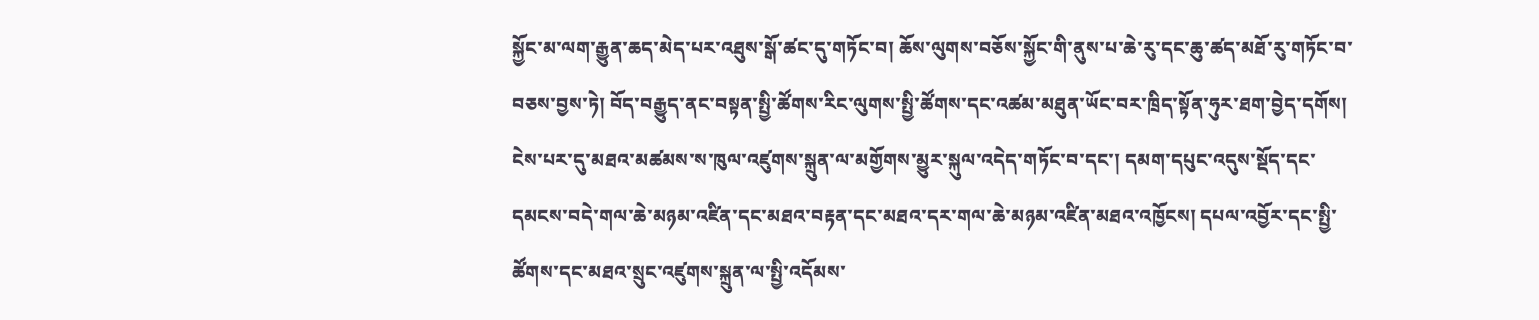སྐྱོང་མ་ལག་རྒྱུན་ཆད་མེད་པར་འཐུས་སྒོ་ཚང་དུ་གཏོང་བ། ཆོས་ལུགས་བཅོས་སྐྱོང་གི་ནུས་པ་ཆེ་རུ་དང་ཆུ་ཚད་མཐོ་རུ་གཏོང་བ་བཅས་བྱས་ཏེ། བོད་བརྒྱུད་ནང་བསྟན་སྤྱི་ཚོགས་རིང་ལུགས་སྤྱི་ཚོགས་དང་འཚམ་མཐུན་ཡོང་བར་ཁྲིད་སྟོན་ཧུར་ཐག་བྱེད་དགོས། ངེས་པར་དུ་མཐའ་མཚམས་ས་ཁུལ་འཛུགས་སྐྲུན་ལ་མགྱོགས་མྱུར་སྐུལ་འདེད་གཏོང་བ་དང་། དམག་དཔུང་འདུས་སྡོད་དང་དམངས་བདེ་གལ་ཆེ་མཉམ་འཛིན་དང་མཐའ་བརྟན་དང་མཐའ་དར་གལ་ཆེ་མཉམ་འཛིན་མཐའ་འཁྱོངས། དཔལ་འབྱོར་དང་སྤྱི་ཚོགས་དང་མཐའ་སྲུང་འཛུགས་སྐྲུན་ལ་སྤྱི་འདོམས་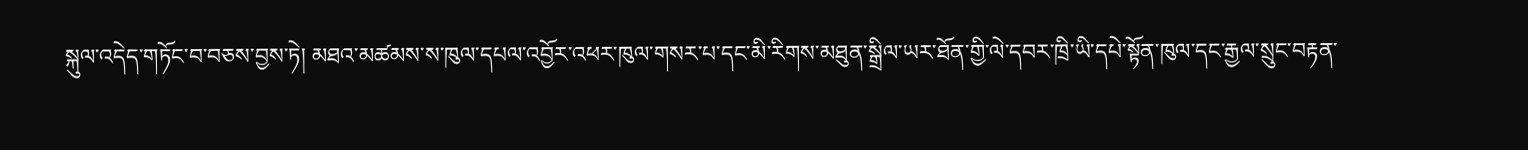སྐུལ་འདེད་གཏོང་བ་བཅས་བྱས་ཏེ། མཐའ་མཚམས་ས་ཁུལ་དཔལ་འབྱོར་འཕར་ཁུལ་གསར་པ་དང་མི་རིགས་མཐུན་སྒྲིལ་ཡར་ཐོན་གྱི་ལེ་དབར་ཁྲི་ཡི་དཔེ་སྟོན་ཁུལ་དང་རྒྱལ་སྲུང་བརྟན་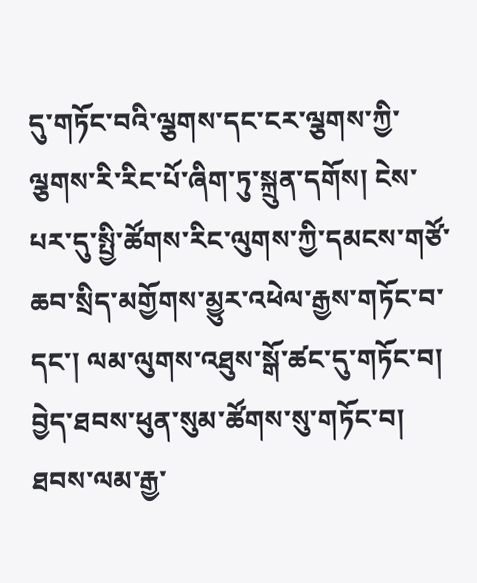དུ་གཏོང་བའི་ལྕགས་དང་ངར་ལྕགས་ཀྱི་ལྕགས་རི་རིང་པོ་ཞིག་ཏུ་སྐྲུན་དགོས། ངེས་པར་དུ་སྤྱི་ཚོགས་རིང་ལུགས་ཀྱི་དམངས་གཙོ་ཆབ་སྲིད་མགྱོགས་མྱུར་འཕེལ་རྒྱས་གཏོང་བ་དང་། ལམ་ལུགས་འཐུས་སྒོ་ཚང་དུ་གཏོང་བ། བྱེད་ཐབས་ཕུན་སུམ་ཚོགས་སུ་གཏོང་བ། ཐབས་ལམ་རྒྱ་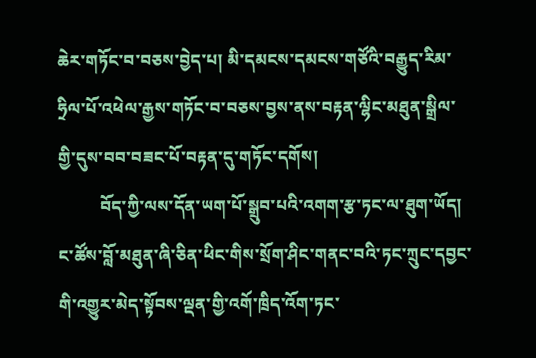ཆེར་གཏོང་བ་བཅས་བྱེད་པ། མི་དམངས་དམངས་གཙོའི་བརྒྱུད་རིམ་ཧྲིལ་པོ་འཕེལ་རྒྱས་གཏོང་བ་བཅས་བྱས་ནས་བརྟན་ལྷིང་མཐུན་སྒྲིལ་གྱི་དུས་བབ་བཟང་པོ་བརྟན་དུ་གཏོང་དགོས།
          བོད་ཀྱི་ལས་དོན་ཡག་པོ་སྒྲུབ་པའི་འགག་རྩ་ཏང་ལ་ཐུག་ཡོད། ང་ཚོས་བློ་མཐུན་ཞི་ཅིན་ཕིང་གིས་སྲོག་ཤིང་གནང་བའི་ཏང་ཀྲུང་དབྱང་གི་འགྱུར་མེད་སྟོབས་ལྡན་གྱི་འགོ་ཁྲིད་འོག་ཏང་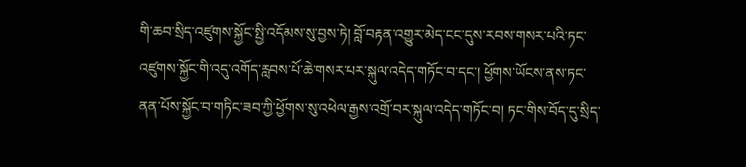གི་ཆབ་སྲིད་འཛུགས་སྐྱོང་སྤྱི་འདོམས་སུ་བྱས་ཏེ། བློ་བརྟན་འགྱུར་མེད་ངང་དུས་རབས་གསར་པའི་ཏང་འཛུགས་སྐྱོང་གི་འདུ་འགོད་རླབས་པོ་ཆེ་གསར་པར་སྐུལ་འདེད་གཏོང་བ་དང་། ཕྱོགས་ཡོངས་ནས་ཏང་ནན་པོས་སྐྱོང་བ་གཏིང་ཟབ་ཀྱི་ཕྱོགས་སུ་འཕེལ་རྒྱས་འགྲོ་བར་སྐུལ་འདེད་གཏོང་བ། ཏང་གིས་བོད་དུ་སྲིད་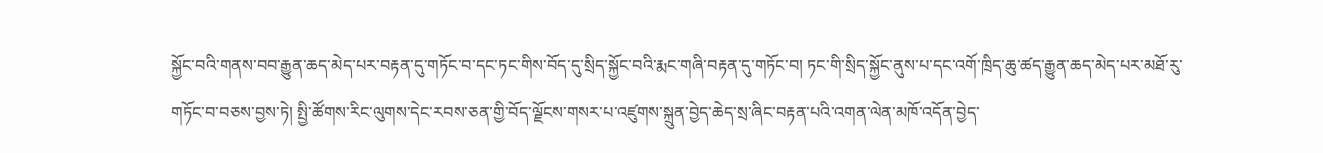སྐྱོང་བའི་གནས་བབ་རྒྱུན་ཆད་མེད་པར་བརྟན་དུ་གཏོང་བ་དང་ཏང་གིས་བོད་དུ་སྲིད་སྐྱོང་བའི་རྨང་གཞི་བརྟན་དུ་གཏོང་བ། ཏང་གི་སྲིད་སྐྱོང་ནུས་པ་དང་འགོ་ཁྲིད་ཆུ་ཚད་རྒྱུན་ཆད་མེད་པར་མཐོ་རུ་གཏོང་བ་བཅས་བྱས་ཏེ། སྤྱི་ཚོགས་རིང་ལུགས་དེང་རབས་ཅན་གྱི་བོད་ལྗོངས་གསར་པ་འཛུགས་སྐྲུན་བྱེད་ཆེད་སྲ་ཞིང་བརྟན་པའི་འགན་ལེན་མཁོ་འདོན་བྱེད་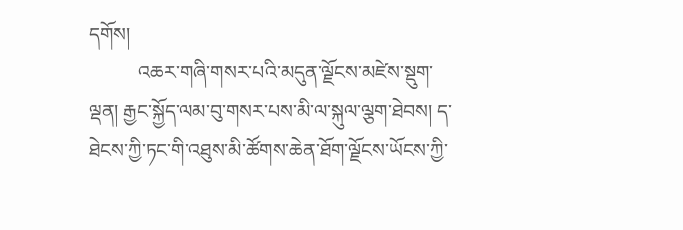དགོས།
          འཆར་གཞི་གསར་པའི་མདུན་ལྗོངས་མཛེས་སྡུག་ལྡན། རྒྱང་སྐྱོད་ལམ་བུ་གསར་པས་མི་ལ་སྐུལ་ལྕག་ཐེབས། ད་ཐེངས་ཀྱི་ཏང་གི་འཐུས་མི་ཚོགས་ཆེན་ཐོག་ལྗོངས་ཡོངས་ཀྱི་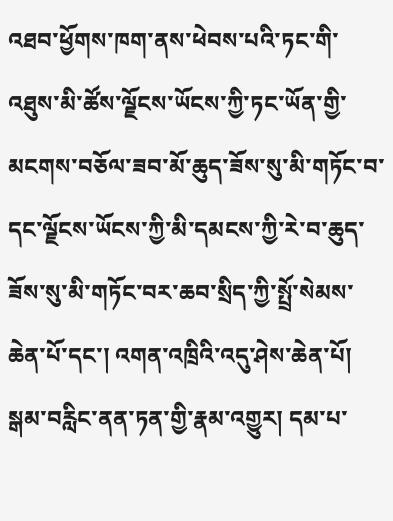འཐབ་ཕྱོགས་ཁག་ནས་ཕེབས་པའི་ཏང་གི་འཐུས་མི་ཚོས་ལྗོངས་ཡོངས་ཀྱི་ཏང་ཡོན་གྱི་མངགས་བཅོལ་ཟབ་མོ་ཆུད་ཟོས་སུ་མི་གཏོང་བ་དང་ལྗོངས་ཡོངས་ཀྱི་མི་དམངས་ཀྱི་རེ་བ་ཆུད་ཟོས་སུ་མི་གཏོང་བར་ཆབ་སྲིད་ཀྱི་སྤྲོ་སེམས་ཆེན་པོ་དང་། འགན་འཁྲིའི་འདུ་ཤེས་ཆེན་པོ། སྒམ་བརླིང་ནན་ཏན་གྱི་རྣམ་འགྱུར། དམ་པ་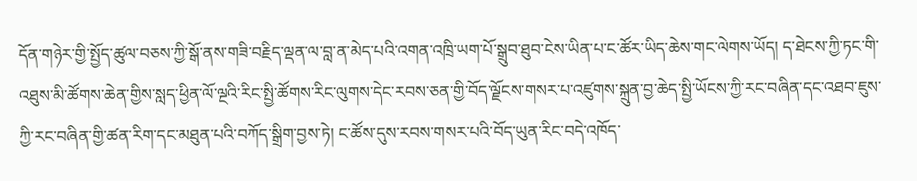དོན་གཉེར་གྱི་སྤྱོད་ཚུལ་བཅས་ཀྱི་སྒོ་ནས་གཟི་བརྗིད་ལྡན་ལ་བླ་ན་མེད་པའི་འགན་འཁྲི་ཡག་པོ་སྒྲུབ་ཐུབ་ངེས་ཡིན་པ་ང་ཚོར་ཡིད་ཆེས་གང་ལེགས་ཡོད། ད་ཐེངས་ཀྱི་ཏང་གི་འཐུས་མི་ཚོགས་ཆེན་གྱིས་སླད་ཕྱིན་ལོ་ལྔའི་རིང་སྤྱི་ཚོགས་རིང་ལུགས་དེང་རབས་ཅན་གྱི་བོད་ལྗོངས་གསར་པ་འཛུགས་སྐྲུན་བྱ་ཆེད་སྤྱི་ཡོངས་ཀྱི་རང་བཞིན་དང་འཐབ་ཇུས་ཀྱི་རང་བཞིན་གྱི་ཚན་རིག་དང་མཐུན་པའི་བཀོད་སྒྲིག་བྱས་ཏེ། ང་ཚོས་དུས་རབས་གསར་པའི་བོད་ཡུན་རིང་བདེ་འཁོད་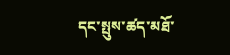དང་སྤུས་ཚད་མཐོ་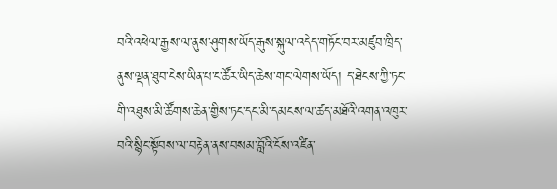བའི་འཕེལ་རྒྱས་ལ་ནུས་ཤུགས་ཡོད་རྒུས་སྐུལ་འདེད་གཏོང་བར་མཛུབ་ཁྲིད་ནུས་ལྡན་ཐུབ་ངེས་ཡིན་པ་ང་ཚོར་ཡིད་ཆེས་གང་ལེགས་ཡོད། ད་ཐེངས་ཀྱི་ཏང་གི་འཐུས་མི་ཚོགས་ཆེན་གྱིས་ཏང་དང་མི་དམངས་ལ་ཚད་མཐོའི་འགན་འཁུར་བའི་སྙིང་སྟོབས་ལ་བརྟེན་ནས་བསམ་བློའི་ངོས་འཛིན་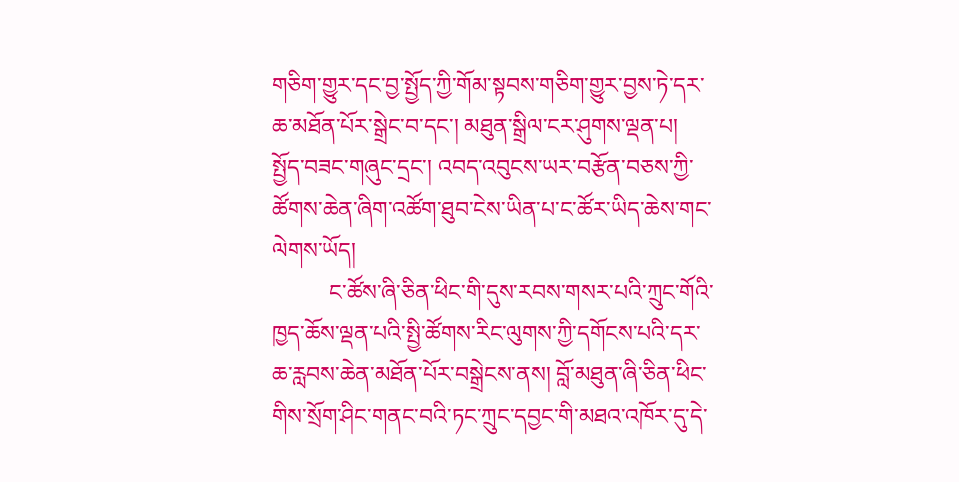གཅིག་གྱུར་དང་བྱ་སྤྱོད་ཀྱི་གོམ་སྟབས་གཅིག་གྱུར་བྱས་ཏེ་དར་ཆ་མཐོན་པོར་སྒྲེང་བ་དང་། མཐུན་སྒྲིལ་ངར་ཤུགས་ལྡན་པ། སྤྱོད་བཟང་གཞུང་དྲང་། འབད་འབུངས་ཡར་བརྩོན་བཅས་ཀྱི་ཚོགས་ཆེན་ཞིག་འཚོག་ཐུབ་ངེས་ཡིན་པ་ང་ཚོར་ཡིད་ཆེས་གང་ལེགས་ཡོད།
          ང་ཚོས་ཞི་ཅིན་ཕིང་གི་དུས་རབས་གསར་པའི་ཀྲུང་གོའི་ཁྱད་ཆོས་ལྡན་པའི་སྤྱི་ཚོགས་རིང་ལུགས་ཀྱི་དགོངས་པའི་དར་ཆ་རླབས་ཆེན་མཐོན་པོར་བསྒྲེངས་ནས། བློ་མཐུན་ཞི་ཅིན་ཕིང་གིས་སྲོག་ཤིང་གནང་བའི་ཏང་ཀྲུང་དབྱང་གི་མཐའ་འཁོར་དུ་དེ་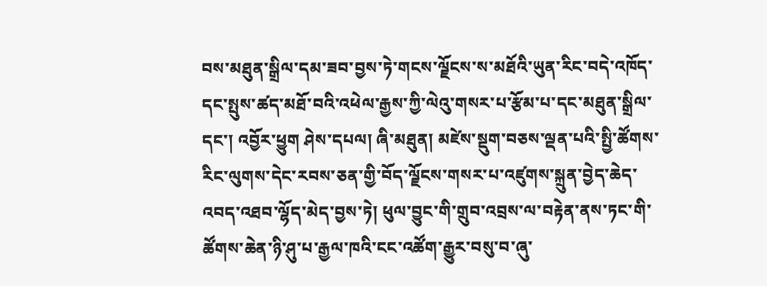བས་མཐུན་སྒྲིལ་དམ་ཟབ་བྱས་ཏེ་གངས་ལྗོངས་ས་མཐོའི་ཡུན་རིང་བདེ་འཁོད་དང་སྤུས་ཚད་མཐོ་བའི་འཕེལ་རྒྱས་ཀྱི་ལེའུ་གསར་པ་རྩོམ་པ་དང་མཐུན་སྒྲིལ་དང་། འབྱོར་ཕྱུག ཤེས་དཔལ། ཞི་མཐུན། མཛེས་སྡུག་བཅས་ལྡན་པའི་སྤྱི་ཚོགས་རིང་ལུགས་དེང་རབས་ཅན་གྱི་བོད་ལྗོངས་གསར་པ་འཛུགས་སྐྲུན་བྱེད་ཆེད་འབད་འཐབ་ལྷོད་མེད་བྱས་ཏེ། ཕུལ་བྱུང་གི་གྲུབ་འབྲས་ལ་བརྟེན་ནས་ཏང་གི་ཚོགས་ཆེན་ཉི་ཤུ་པ་རྒྱལ་ཁའི་ངང་འཚོག་རྒྱུར་བསུ་བ་ཞུ་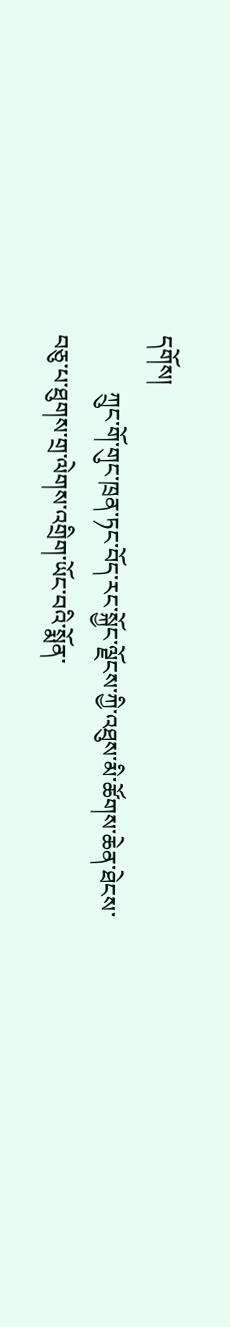དགོས།
          ཀྲུང་གོ་གུང་ཁྲན་ཏང་བོད་རང་སྐྱོང་ལྗོངས་ཀྱི་འཐུས་མི་ཚོགས་ཆེན་ཐེངས་བཅུ་པ་ཐུགས་གྲ་ལེགས་འགྲིག་ཡོང་བའི་སྨོན་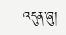འདུན་ཞུ།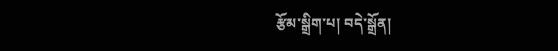རྩོམ་སྒྲིག་པ། བདེ་སྒྲོན།